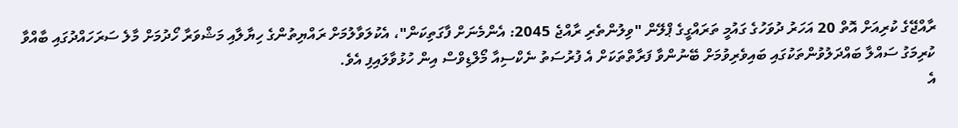ރާއްޖޭގެ ކުރިއަށް އޮތް 20 އަހަރު ދުވަހުގެ ގައުމީ ތަރައްގީގެ ޕްލޭން "ވިލުންތެރި ރާއްޖެ 2045: އެންމެނަށް ފާގަތިކަން"، އެކުލަވާލުމަށް ރައްޔިތުންގެ ހިޔާލާއި މަޝްވަރާ ހޯދުމަށް މާލެ ސަރަހައްދުގައި ބާއްވާ ކުރިމަގު ސައްލާ ބައްދަލުވުންތަކުގައި ބައިވެރިވުމަށް ބޭނުންވާ ފަރާތްތަކަށް އެ ފުރުސަތު ނެކްސިއާ މޯލްޑިވްސް އިން ހުޅުވާލައިފި އެވެ.
އެ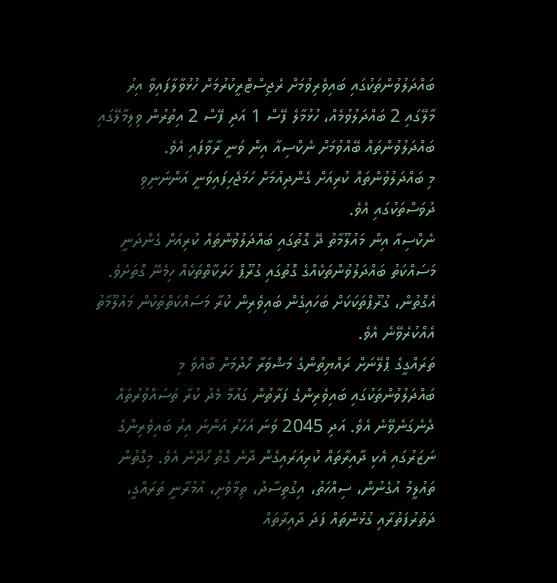ބައްދަލުވުންތަކުގައި ބައިވެރިވުމަށް ރެޖިސްޓްރީކުރުމަށް ހުޅުވާލާފައިވާ އިރު މާލޭގައި 2 ބައްދަލުވުމެއް، ހުޅުމާލެ ފޭސް 1 އަދި ފޭސް 2 އިތުރުން ވިލިމާލޭގައި ބައްދަލުވުންތައް ބޭއްވުމަށް ނެކްސިއާ އިން ވަނީ ރާވާފައި އެވެ.
މި ބައްދަލުވުންތައް ކުރިއަށް ގެންދިއުމަށް ހަމަޖެހިފައިވަނީ އަންނަނިވި ދުވަސްތަކުގައި އެވެ.
ނެކްސިއާ އިން މައުލޫމާތު ދޭ ގޮތުގައި ބައްދަލުވުންތައް ކުރިއަށް ގެންދަނީ މަސައްކަތު ބައްދަލުވުންތަކެއްގެ ގޮތުގައި ގުރޫޕް ހަރަކާތްތަކެއް ހިމެނޭ ގޮތަށެވެ. އެގޮތުން، ގުރޫޕްތަކަކަށް ބަހައިގެން ބައިވެރިން ކުރާ މަސައްކަތްތަކުން މައުލޫމާތު އެއްކުރެވޭނެ އެވެ.
ތަރައްގީގެ ޕްލޭނަށް ރައްޔިތުންގެ މަޝްވަރާ ހޯދުމަށް ބާއްވަ މި ބައްދަލުވުންތަކުގައި ބައިވެރިންގެ ފަރާތުން ގައުމާ މެދު ކުރާ ތަސައްވުރުތައް ދެނެގަނެވޭނެ އެވެ. އަދި 2045 ވަނަ އަހަރު އަންނަ އިރު ބައިވެރިންގެ ނަޒަރުގައި އެކި ދާއިރާތައް ކުރިއަރައިގެން ދާނެ ގޮތް ހޯދޭނެ އެވެ. މިގޮތުން ތައުލީމު އުގެނުން، ސިއްހަތު، އިގުތިސާދު، ތިމާވެށި، އުމުރާނީ ތަރައްގީ، ދަތުރުފަތުރާއި ގުޅުންތައް ފަދަ ދާއިރާތައް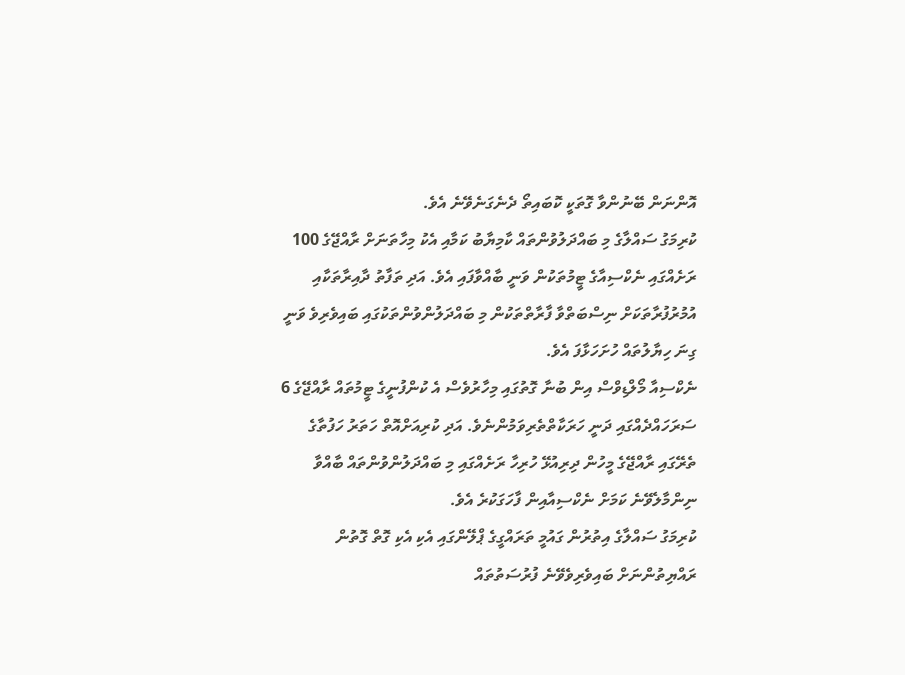އޮންނަން ބޭނުންވާ ގޮތަކީ ކޮބައިތޯ ދެނެގަނެވޭނެ އެވެ.
ކުރިމަގު ސައްލާގެ މި ބައްދަލުވުންތައް ކާމިޔާބު ކަމާއި އެކު މިހާތަނަށް ރާއްޖޭގެ 100 ރަށެއްގައި ނެކްސިއާގެ ޓީމުތަކުން ވަނީ ބާއްވާފައި އެވެ. އަދި ތަފާތު ދާއިރާތަކާއި އުމުރުފުރާތަކަށް ނިސްބަތްވާ ފާރާތްތަކުން މި ބައްދަލުންވުންތަކުގައި ބައިވެރިވެ ވަނީ ގިނަ ހިޔާލުތައް ހުށަހަޅާފަ އެވެ.
ނެކްސިއާ މޯލްޑިވްސް އިން ބުނާ ގޮތުގައި މިހާރުވެސް އެ ކުންފުނީގެ ޓީމުތައް ރާއްޖޭގެ 6 ސަރަހައްދެއްގައި ދަނީ ހަރަކާތްތެރިވަމުންނެވެ. އަދި ކުރިއަށްއޮތް ހަތަރު ހަފުތާގެ ތެރޭގައި ރާއްޖޭގެ މީހުން ދިރިއުޅޭ ހުރިހާ ރަށެއްގައި މި ބައްދަލުންވުންތައް ބާއްވާ ނިންމާލެވޭނެ ކަމަށް ނެކްސިއާއިން ފާހަގަކުރެ އެވެ.
ކުރިމަގު ސައްލާގެ އިތުރުން ގައުމީ ތަރައްގީގެ ޕްލޭންގައި އެކި އެކި ގޮތް ގޮތުން ރައްޔިތުންނަށް ބައިވެރިވެވޭނެ ފުރުސަތުތައް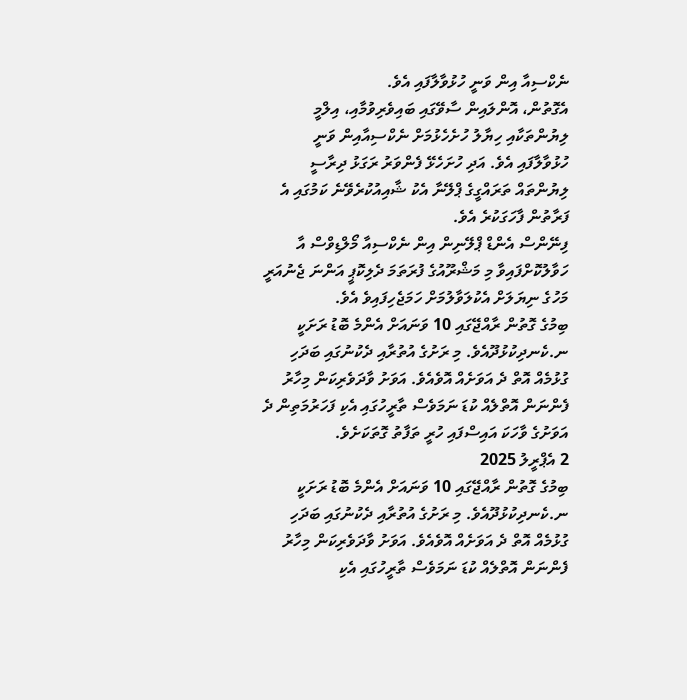ނެކްސިއާ އިން ވަނީ ހުޅުވާލާފައި އެވެ.
އެގޮތުން، އޮންލައިން ސާވޭގައި ބައިވެރިވުމާއި، އިލްމީ ލިޔުންތަކާއި ހިޔާލު ހުށެހެޅުމަށް ނެކްސިއާއިން ވަނީ ހުޅުވާލާފައި އެވެ. އަދި ހުށަހެޅޭ ފެންވަރު ރަގަޅު ދިރާސީ ލިޔުންތައް ތަރައްގީގެ ޕްލޭނާ އެކު ޝާއިއުކުރެވޭނެ ކަމުގައި އެ ފަރާތުން ފާހަގަކުރެ އެވެ.
ފިނޭންސް އެންޑް ޕްލޭނިން އިން ނެކްސިއާ މޯލްޑިވްސް އާ ހަވާލުކޮށްފައިވާ މި މަޝްރޫއުގެ ފުރަތަމަ ދެލިކޮޕީ އަންނަ ޖެނުއަރީ މަހުގެ ނިޔަލަށް އެކުލަވާލުމަށް ހަމަޖެހިފައިވެ އެވެ.
ބިމުގެ ގޮތުން ރާއްޖޭގައި 10 ވަނައަށް އެންމެ ބޮޑު ރަށަކީ ނ.ކެނދިކުޅުދޫއެވެ. މި ރަށުގެ އުތުރާއި ދެކުނުގައި ބަދަހި ގުޅުމެއް އޮތް ދެ އަވަށެއް އޮވެއެވެ. އަވަށު ވާދަވެރިކަން މިހާރު ފެންނަން އޮތްލެއް ކުޑަ ނަމަވެސް ތާރީހުގައި އެކި ފަހަރުމަތިން ދެ އަވަށުގެ ވާހަކަ އައިސްފައި ހުރީ ތަފާތު ގޮތަކަށެވެ.
2 އެޕްރީލު 2025
ބިމުގެ ގޮތުން ރާއްޖޭގައި 10 ވަނައަށް އެންމެ ބޮޑު ރަށަކީ ނ.ކެނދިކުޅުދޫއެވެ. މި ރަށުގެ އުތުރާއި ދެކުނުގައި ބަދަހި ގުޅުމެއް އޮތް ދެ އަވަށެއް އޮވެއެވެ. އަވަށު ވާދަވެރިކަން މިހާރު ފެންނަން އޮތްލެއް ކުޑަ ނަމަވެސް ތާރީހުގައި އެކި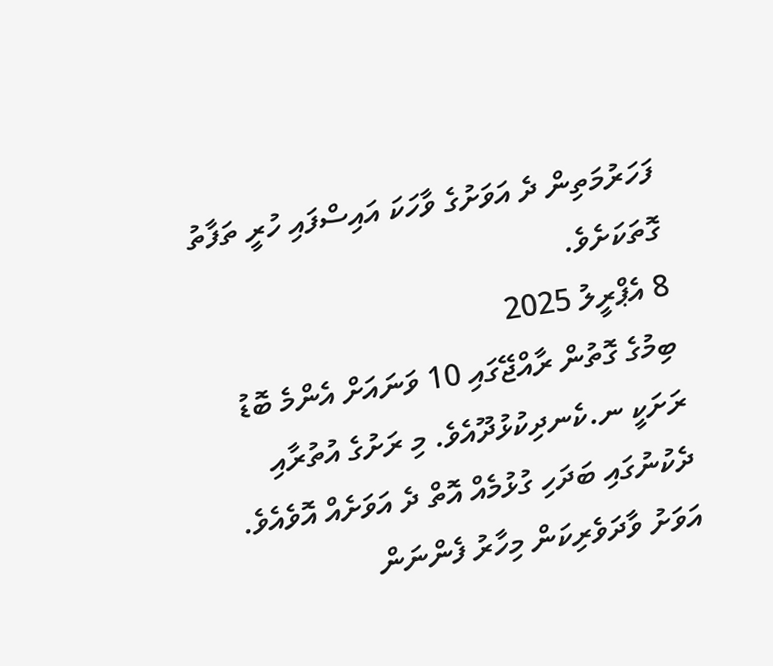ފަހަރުމަތިން ދެ އަވަށުގެ ވާހަކަ އައިސްފައި ހުރީ ތަފާތު ގޮތަކަށެވެ.
8 އެޕްރީލު 2025
ބިމުގެ ގޮތުން ރާއްޖޭގައި 10 ވަނައަށް އެންމެ ބޮޑު ރަށަކީ ނ.ކެނދިކުޅުދޫއެވެ. މި ރަށުގެ އުތުރާއި ދެކުނުގައި ބަދަހި ގުޅުމެއް އޮތް ދެ އަވަށެއް އޮވެއެވެ. އަވަށު ވާދަވެރިކަން މިހާރު ފެންނަން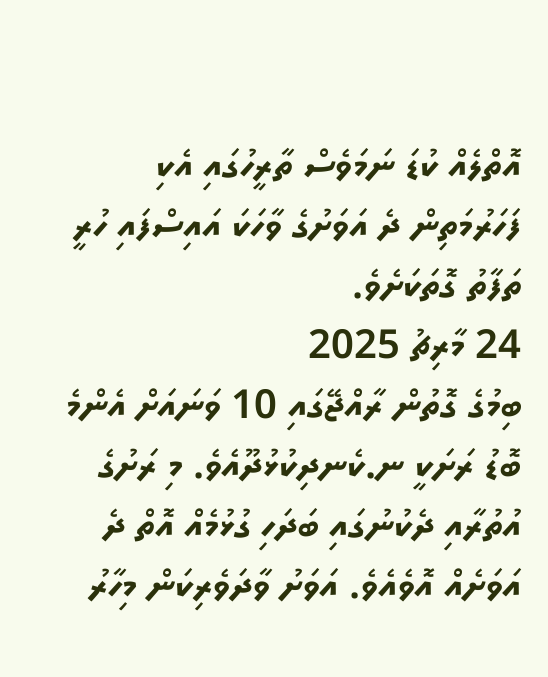އޮތްލެއް ކުޑަ ނަމަވެސް ތާރީހުގައި އެކި ފަހަރުމަތިން ދެ އަވަށުގެ ވާހަކަ އައިސްފައި ހުރީ ތަފާތު ގޮތަކަށެވެ.
24 މާރިޗު 2025
ބިމުގެ ގޮތުން ރާއްޖޭގައި 10 ވަނައަށް އެންމެ ބޮޑު ރަށަކީ ނ.ކެނދިކުޅުދޫއެވެ. މި ރަށުގެ އުތުރާއި ދެކުނުގައި ބަދަހި ގުޅުމެއް އޮތް ދެ އަވަށެއް އޮވެއެވެ. އަވަށު ވާދަވެރިކަން މިހާރު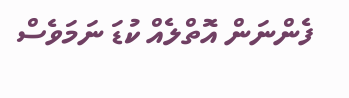ފެންނަން އޮތްލެއް ކުޑަ ނަމަވެސް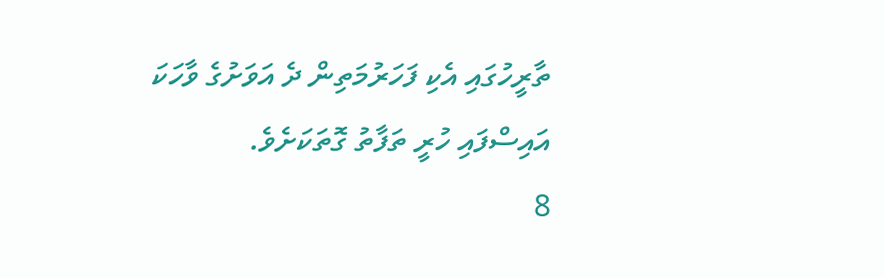ތާރީހުގައި އެކި ފަހަރުމަތިން ދެ އަވަށުގެ ވާހަކަ އައިސްފައި ހުރީ ތަފާތު ގޮތަކަށެވެ.
8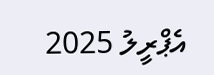އެޕްރީލު 2025